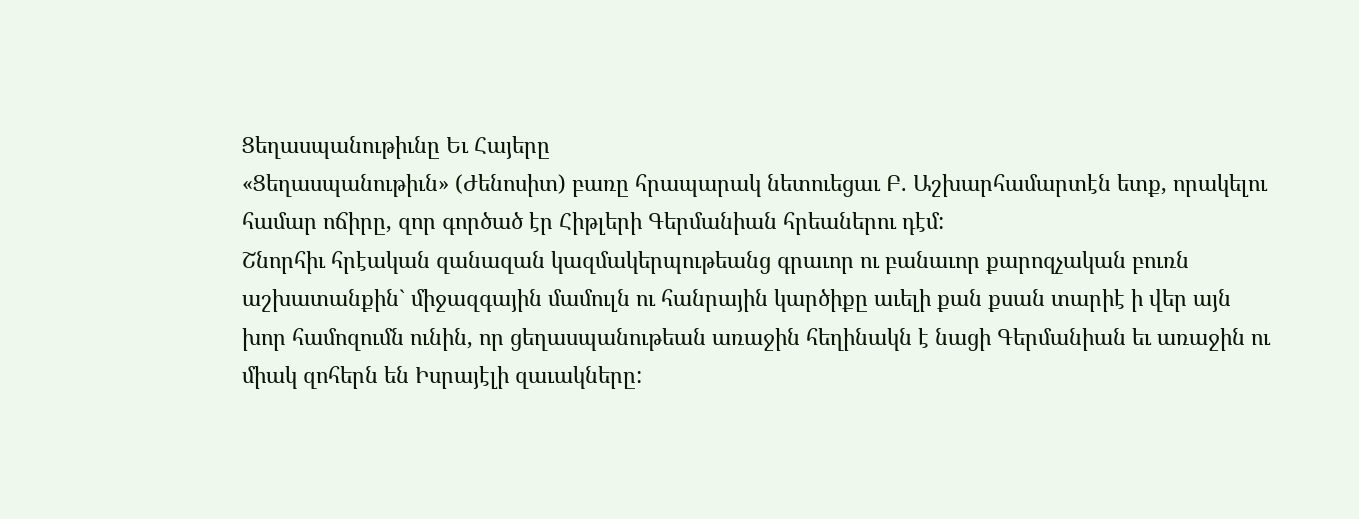Ցեղասպանութիւնը Եւ Հայերը
«Ցեղասպանութիւն» (Ժենոսիտ) բառը հրապարակ նետուեցաւ Բ. Աշխարհամարտէն ետք, որակելու համար ոճիրը, զոր գործած էր Հիթլերի Գերմանիան հրեաներու դէմ:
Շնորհիւ հրէական զանազան կազմակերպութեանց գրաւոր ու բանաւոր քարոզչական բուռն աշխատանքին` միջազգային մամուլն ու հանրային կարծիքը աւելի քան քսան տարիէ ի վեր այն խոր համոզումն ունին, որ ցեղասպանութեան առաջին հեղինակն է նացի Գերմանիան եւ առաջին ու միակ զոհերն են Իսրայէլի զաւակները: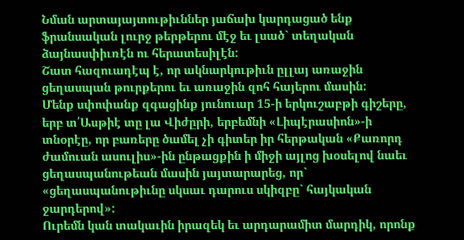Նման արտայայտութիւններ յաճախ կարդացած ենք ֆրանսական լուրջ թերթերու մէջ եւ լսած` տեղական ձայնասփիւռէն ու հերատեսիլէն:
Շատ հազուադէպ է, որ ակնարկութիւն ըլլայ առաջին ցեղասպան թուրքերու եւ առաջին զոհ հայերու մասին:
Մենք սփոփանք զգացինք յունուար 15-ի երկուշաբթի գիշերը, երբ տ՛Ասթիէ տը լա Վիժըրի, երբեմնի «Լիպէրասիոն»-ի տնօրէը, որ բառերը ծամել չի գիտեր իր հերթական «Քառորդ ժամուան ասուլիս»-ին ընթացքին ի միջի այլոց խօսելով նաեւ ցեղասպանութեան մասին յայտարարեց, որ` «ցեղասպանութիւնը սկսաւ դարուս սկիզբը` հայկական ջարդերով»:
Ուրեմն կան տակաւին իրազեկ եւ արդարամիտ մարդիկ, որոնք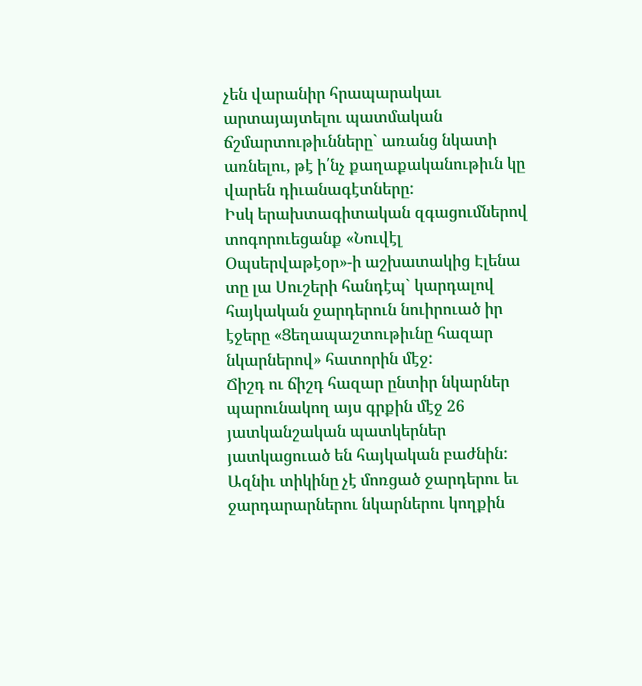չեն վարանիր հրապարակաւ արտայայտելու պատմական ճշմարտութիւնները` առանց նկատի առնելու, թէ ի՛նչ քաղաքականութիւն կը վարեն դիւանագէտները:
Իսկ երախտագիտական զգացումներով տոգորուեցանք «Նուվէլ Օպսերվաթէօր»-ի աշխատակից Էլենա տը լա Սուշերի հանդէպ` կարդալով հայկական ջարդերուն նուիրուած իր էջերը «Ցեղապաշտութիւնը հազար նկարներով» հատորին մէջ:
Ճիշդ ու ճիշդ հազար ընտիր նկարներ պարունակող այս գրքին մէջ 26 յատկանշական պատկերներ յատկացուած են հայկական բաժնին:
Ազնիւ տիկինը չէ մոռցած ջարդերու եւ ջարդարարներու նկարներու կողքին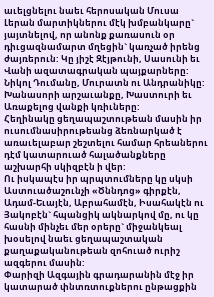աւելցնելու նաեւ հերոսական Մուսա Լերան մարտիկներու մէկ խմբանկարը` յայտնելով, որ անոնք քառասուն օր դիւցազնամարտ մղեցին` կառչած իրենց ժայռերուն: Կը յիշէ Զէյթունի, Սասունի եւ Վանի ազատագրական պայքարները: Նիկոլ Դումանը, Մուրատն ու Անդրանիկը: Խանասորի արշաւանքը, Խաստուրի եւ Առաքելոց վանքի կռիւները:
Հեղինակը ցեղապաշտութեան մասին իր ուսումնասիրութեանց ձեռնարկած է առաւելաբար շեշտելու համար հրեաներու դէմ կատարուած հալածանքները աշխարհի սկիզբէն ի վեր:
Ու իսկապէս իր պրպտումները կը սկսի Աստուածաշունչի «Ծննդոց» գիրքէն, Ադամ-Եւայէն, Աբրահամէն, Իսահակէն ու Յակոբէն` հպանցիկ ակնարկով մը, ու կը հասնի մինչեւ մեր օրերը` միջանկեալ խօսելով նաեւ ցեղապաշտական քաղաքականութեան զոհուած ուրիշ ազգերու մասին:
Փարիզի Ազգային գրադարանին մէջ իր կատարած փնտռտուքներու ընթացքին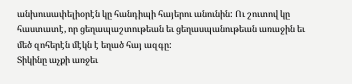անխուսափելիօրէն կը հանդիպի հայերու անունին: Ու շուտով կը հաստատէ, որ ցեղապաշտութեան եւ ցեղասպանութեան առաջին եւ մեծ զոհերէն մէկն է եղած հայ ազգը:
Տիկինը աչքի առջեւ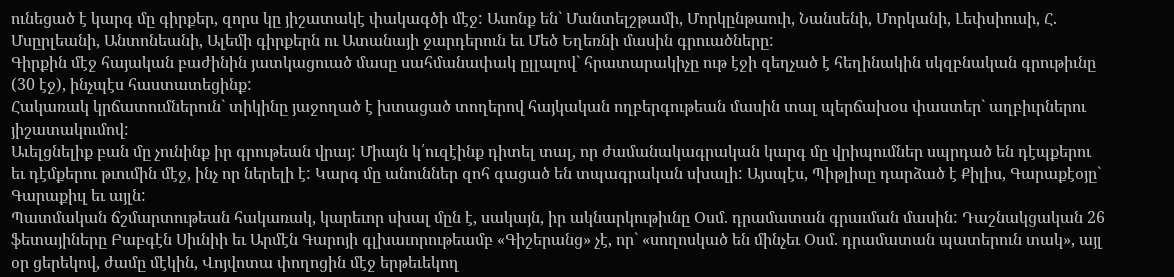ունեցած է կարգ մը գիրքեր, զորս կը յիշատակէ փակագծի մէջ: Ասոնք են` Մանտելշթամի, Մորկընթաուի, Նանսենի, Մորկանի, Լեփսիուսի, Հ. Մսըրլեանի, Անտոնեանի, Ալեմի գիրքերն ու Ատանայի ջարդերուն եւ Մեծ Եղեռնի մասին գրուածները:
Գիրքին մէջ հայական բաժինին յատկացուած մասը սահմանափակ ըլլալով` հրատարակիչը ութ էջի զեղչած է հեղինակին սկզբնական գրութիւնը (30 էջ), ինչպէս հաստատեցինք:
Հակառակ կրճատումներուն` տիկինը յաջողած է խտացած տողերով հայկական ողբերգութեան մասին տալ պերճախօս փաստեր` աղբիւրներու յիշատակումով:
Աւելցնելիք բան մը չունինք իր գրութեան վրայ: Միայն կ՛ուզէինք դիտել տալ, որ ժամանակագրական կարգ մը վրիպումներ սպրդած են դէպքերու եւ դէմքերու թւումին մէջ, ինչ որ ներելի է: Կարգ մը անուններ զոհ գացած են տպագրական սխալի: Այսպէս, Պիթլիսը դարձած է Քիլիս, Գարաքէօյը` Գարաքիւլ եւ այլն:
Պատմական ճշմարտութեան հակառակ, կարեւոր սխալ մըն է, սակայն, իր ակնարկութիւնը Օսմ. դրամատան գրաւման մասին: Դաշնակցական 26 ֆետայիները Բաբգէն Սիւնիի եւ Արմէն Գարոյի գլխաւորութեամբ «Գիշերանց» չէ, որ` «սողոսկած են մինչեւ Օսմ. դրամատան պատերուն տակ», այլ օր ցերեկով, ժամը մէկին, Վոյվոտա փողոցին մէջ երթեւեկող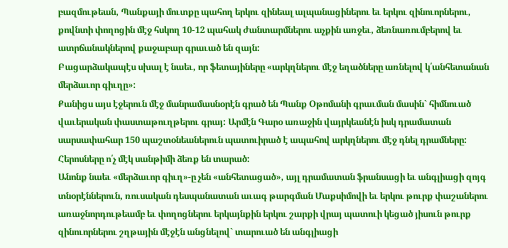բազմութեան, Պանքայի մուտքը պահող երկու զինեալ ալպանացիներու եւ երկու զինուորներու, քովնտի փողոցին մէջ հսկող 10-12 պահակ ժանտարմներու աչքին առջեւ, ձեռնառումբերով եւ ատրճանակներով քաջաբար գրաւած են զայն:
Բացարձակապէս սխալ է նաեւ, որ ֆետայիները «արկղներու մէջ եղածները առնելով կ՛անհետանան մերձաւոր գիւղը»:
Քանիցս այս էջերուն մէջ մանրամասնօրէն գրած են Պանք Օթոմանի գրաւման մասին` հիմնուած վաւերական փաստաթուղթերու գրայ: Արմէն Գարօ առաջին վայրկեանէն իսկ դրամատան սարսափահար 150 պաշտօնեաներուն պատուիրած է ապահով արկղներու մէջ դնել դրամները: Հերոսները ո՛չ մէկ սանթիմի ձեռք են տարած:
Անոնք նաեւ «մերձաւոր գիւղ»-ը չեն «անհետացած», այլ դրամատան ֆրանսացի եւ անգլիացի զոյգ տնօրէններուն, ռուսական դեսպանատան աւագ թարգման Մաքսիմովի եւ երկու թուրք փաշաներու առաջնորդութեամբ եւ փողոցներու երկայնքին երկու շարքի վրայ պատուի կեցած յիսուն թուրք զինուորներու շղթային մէջէն անցնելով` տարուած են անգլիացի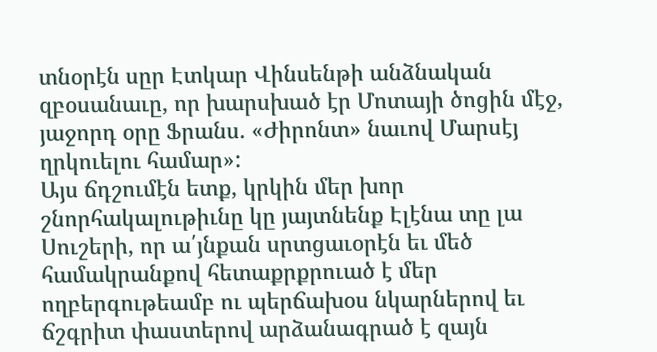տնօրէն սըր Էտկար Վինսենթի անձնական զբօսանաւը, որ խարսխած էր Մոտայի ծոցին մէջ, յաջորդ օրը Ֆրանս. «Ժիրոնտ» նաւով Մարսէյ ղրկուելու համար»:
Այս ճդշումէն ետք, կրկին մեր խոր շնորհակալութիւնը կը յայտնենք Էլէնա տը լա Սուշերի, որ ա՛յնքան սրտցաւօրէն եւ մեծ համակրանքով հետաքրքրուած է մեր ողբերգութեամբ ու պերճախօս նկարներով եւ ճշգրիտ փաստերով արձանագրած է զայն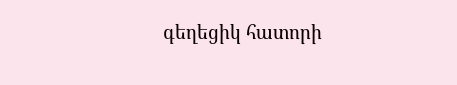գեղեցիկ հատորի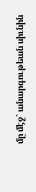մը մէջ` անարգութեան սիւնին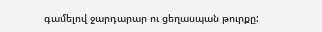գամելով ջարդարար ու ցեղասպան թուրքը: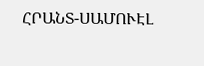ՀՐԱՆՏ-ՍԱՄՈՒԷԼ